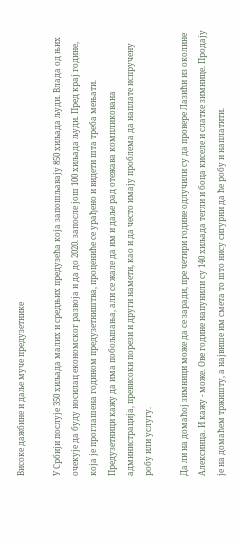Високе дажбине и даље муче предузетнике

У Србији послује 350 хиљада малих и средњих предузећа која запошљавају 850 хиљада људи. Влада од њих очекује да буду носилац економског развоја и да до 2020. запосле још 100 хиљада људи. Пред крај године, која је проглашена годином предузетништва, процениће се урађено и видети шта треба мењати. Предузетници кажу да има побољшања, али се жале да им и даље рад отежава компликована администрација, превисоки порези и други намети, као и да често имају проблема да наплате испручену робу или услугу.

Да ли на домаћој зимници може да се заради, пре четири године одлучили су да провере Лазићи из околине Алексинца. И кажу - може. Ове године напунили су 140 хиљада тегли и боца киселе и слатке зимнице. Продају је на домаћем тржишту, а највише им смета то што нису сигурни да ће робу и наплатити.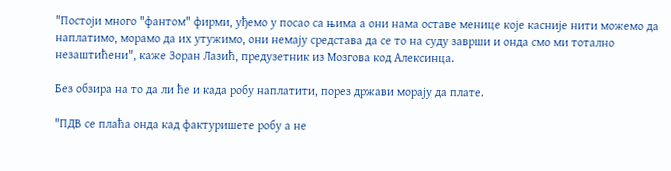"Постоји много "фантом" фирми, уђемо у посао са њима а они нама оставе менице које касније нити можемо да наплатимо, морамо да их утужимо, они немају средстава да се то на суду заврши и онда смо ми тотално незаштићени", каже Зоран Лазић, предузетник из Мозгова код Алексинца.

Без обзира на то да ли ће и када робу наплатити, порез држави морају да плате.

"ПДВ се плаћа онда кад фактуришете робу а не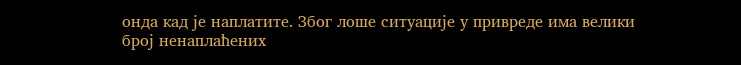онда кад је наплатите. Због лоше ситуације у привреде има велики број ненаплаћених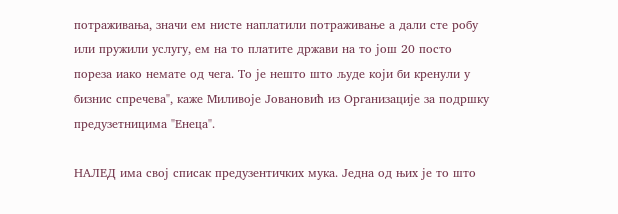потраживања, значи ем нисте наплатили потраживање а дали сте робу или пружили услугу, ем на то платите држави на то још 20 посто пореза иако немате од чега. То је нешто што људе који би кренули у бизнис спречева", каже Миливоје Јовановић из Организације за подршку предузетницима "Енеца".

НАЛЕД има свој списак предузентичких мука. Једна од њих је то што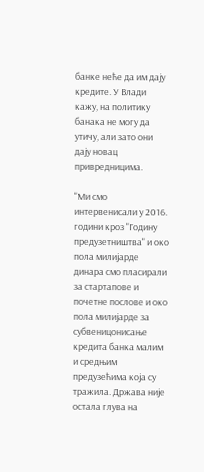банке неће да им дају кредите. У Влади кажу, на политику банака не могу да утичу, али зато они дају новац привредницима.

"Ми смо интервенисали у 2016.  години кроз "Годину предузетништва" и око пола милијарде динара смо пласирали за стартапове и почетне послове и око пола милијарде за субвеницонисање кредита банка малим и средњим предузећима која су тражила. Држава није остала глува на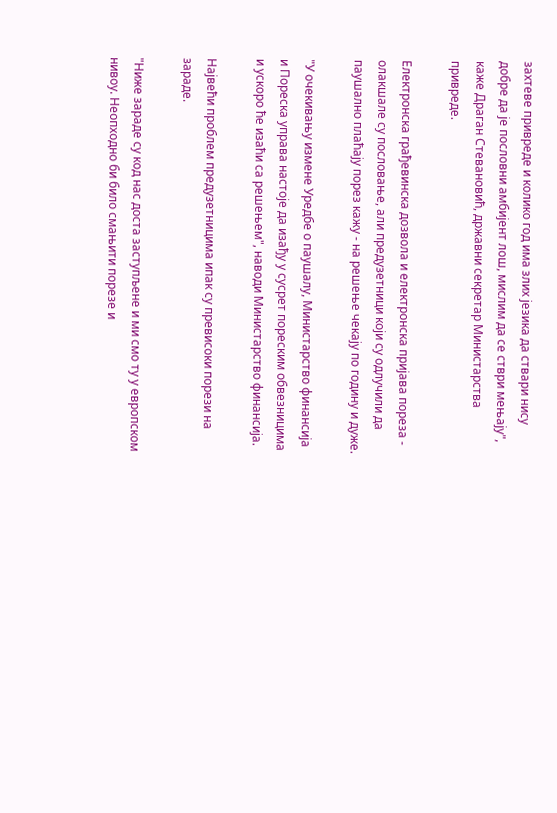захтеве привреде и колико год има злих језика да ствари нису добре да је пословни амбијент лош, мислим да се стври мењају", каже Драган Стевановић, државни секретар Министарства привреде.

Електронска грађевинска дозвола и електронска пријава пореза - олакшале су пословање, али предузетници који су одлучили да паушално плаћају порез кажу - на решење чекају по годину и дуже.

"У очекивању измене Уредбе о паушалу, Министарство финансија и Пореска управа настоје да изађу у сусрет пореским обвезницима и ускоро ће изаћи са решењем", наводи Министарство финансија.

Највећи проблем предузетницима ипак су превисоки порези на зараде.

"Ниже зараде су код нас доста заступљене и ми смо ту у европском нивоу. Неопходно би било смањити порезе и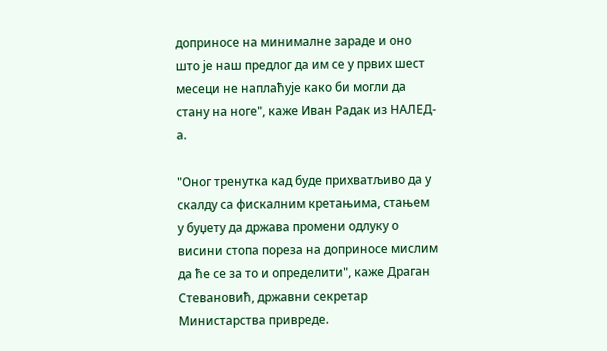доприносе на минималне зараде и оно што је наш предлог да им се у првих шест месеци не наплаћује како би могли да стану на ноге", каже Иван Радак из НАЛЕД-а.

"Оног тренутка кад буде прихватљиво да у скалду са фискалним кретањима, стањем у буџету да држава промени одлуку о висини стопа пореза на доприносе мислим да ће се за то и определити", каже Драган Стевановић, државни секретар Министарства привреде.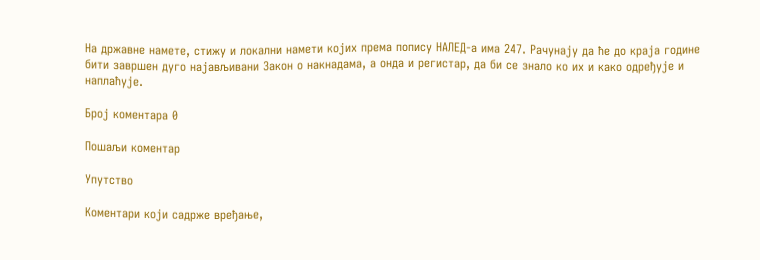На државне намете, стижу и локални намети којих према попису НАЛЕД-а има 247. Рачунају да ће до краја године бити завршен дуго најављивани Закон о накнадама, а онда и регистар, да би се знало ко их и како одређује и наплаћује.

Број коментара 0

Пошаљи коментар

Упутство

Коментари који садрже вређање,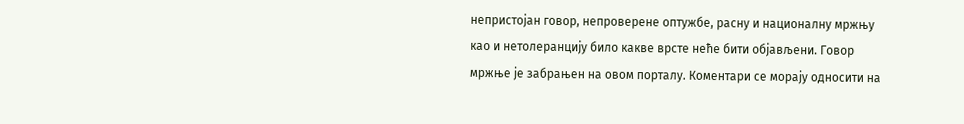непристојан говор, непроверене оптужбе, расну и националну мржњу као и нетолеранцију било какве врсте неће бити објављени. Говор мржње је забрањен на овом порталу. Коментари се морају односити на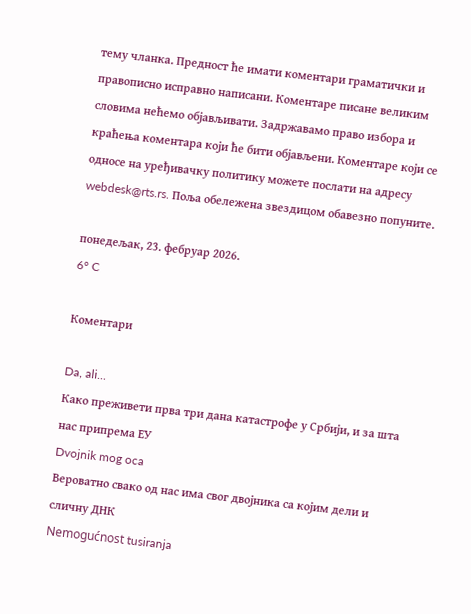тему чланка. Предност ће имати коментари граматички и правописно исправно написани. Коментаре писане великим словима нећемо објављивати. Задржавамо право избора и краћења коментара који ће бити објављени. Коментаре који се односе на уређивачку политику можете послати на адресу webdesk@rts.rs. Поља обележена звездицом обавезно попуните.

понедељак, 23. фебруар 2026.
6° C

Коментари

Da, ali...
Како преживети прва три дана катастрофе у Србији, и за шта нас припрема ЕУ
Dvojnik mog oca
Вероватно свако од нас има свог двојника са којим дели и сличну ДНК
Nemogućnost tusiranja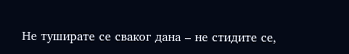Не туширате се сваког дана – не стидите се,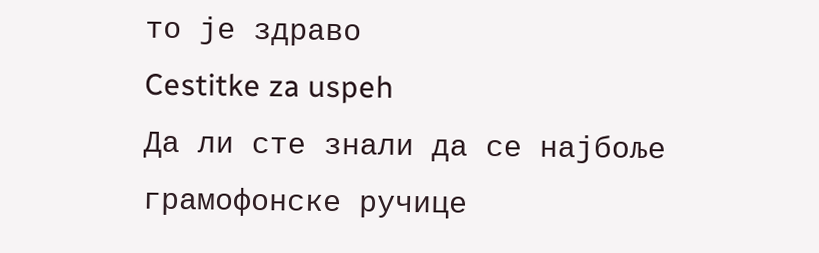то је здраво
Cestitke za uspeh
Да ли сте знали да се најбоље грамофонске ручице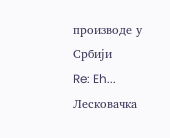производе у Србији
Re: Eh...
Лесковачка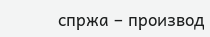спржа – производ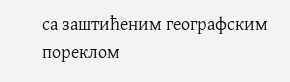са заштићеним географским пореклом